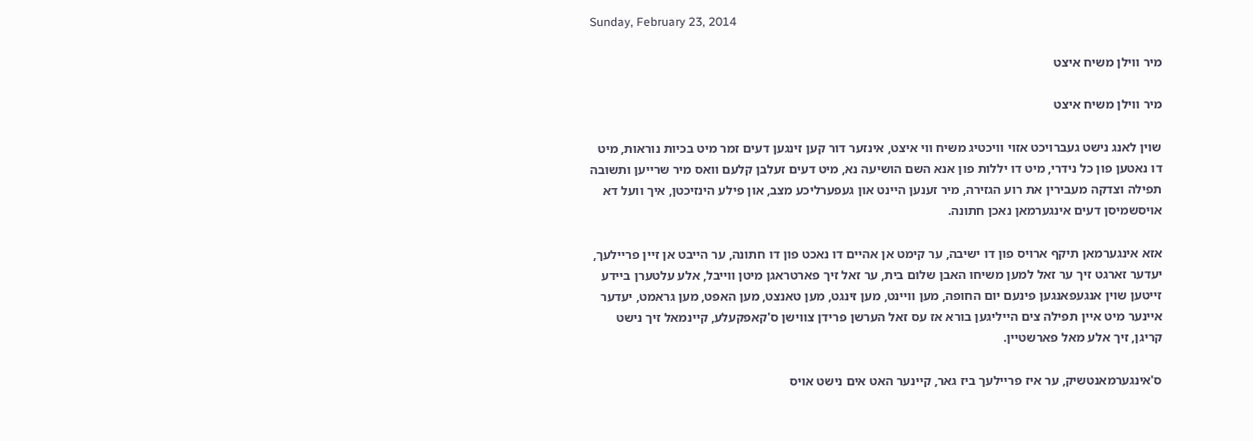Sunday, February 23, 2014

מיר ווילן משיח איצט

מיר ווילן משיח איצט

שוין לאנג נישט געברויכט אזוי וויכטיג משיח ווי איצט, אינזער דור קען זינגען דעים זמר מיט בכיות נוראות, מיט דו נאטען פון כל נידרי, מיט דו יללות פון אנא השם הושיעה נא, מיט דעים זעלבן קלעם וואס מיר שרייען ותשובה תפילה וצדקה מעבירין את רוע הגזירה, מיר זענען היינט און געפערליכע מצב, און פילע הינזיכטן, איך וועל דא אויסשמיסן דעים אינגערמאן נאכן חתונה.

אזא אינגערמאן תיקף ארויס פון דו ישיבה, ער קימט אן אהיים דו נאכט פון דו חתונה, ער הייבט אן זיין פריילעך, יעדער זארגט זיך ער זאל למען משיחו האבן שלום בית, ער זאל זיך פארטראגן מיטן ווייבל, אלע עלטערן ביידע זייטען שוין אנגעפאנגען פינעם יום החופה, מען וויינט, מען זינגט, מען טאנצט, מען האפט, מען גראמט, יעדער איינער מיט איין תפילה צים הייליגען בורא אז עס זאל הערשן פרידן צווישן ס'קאפקעלע, קיינמאל זיך נישט קריגן, זיך אלע מאל פארשטיין.

ס'אינגערמאנטשיק, ער איז פריילעך ביז גאר, קיינער האט אים נישט אויס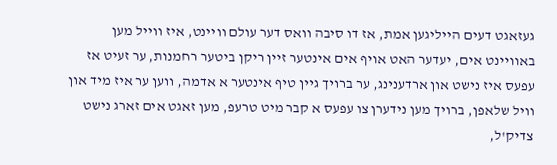געזאגט דעים הייליגען אמת, אז דו סיבה וואס דער עולם וויינט, איז ווייל מען באוויינט אים, יעדער האט אויף אים אינטער זיין ריקן ביטער רחמנות, ער זעיט אז עפעס איז נישט און ארדענינג, ער ברויך גיין טיף אינטער א אדמה, ווען ער איז מיד און וויל שלאפן, ברויך מען נידערן צו עפעס א קבר מיט טרעפ, מען זאגט אים זארג נישט צדיק'ל,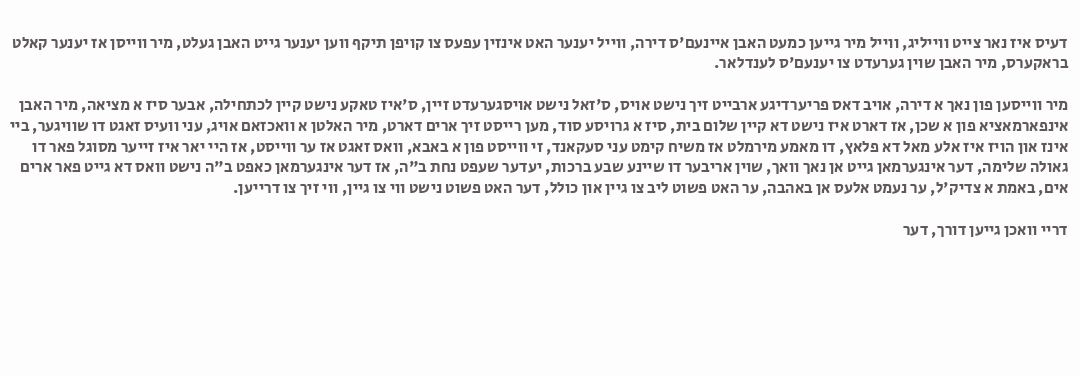דעיס איז נאר צייט ווייליג, ווייל מיר גייען כמעט האבן איינעם'ס דירה, ווייל יענער האט אינזין עפעס צו קויפן תיקף ווען יענער גייט האבן געלט, מיר ווייסן אז יענער קאלט בראקערס, מיר האבן שוין גערעדט צו יענעם'ס לענדלאר.

מיר ווייסען פון נאך א דירה, אויב דאס פריערדיגע ארבייט זיך נישט אויס, ס'זאל נישט אויסגערעדט זיין, ס'איז טאקע נישט קיין לכתחילה, אבער סיז א מציאה, מיר האבן אינפארמאציא פון א שכן, אז דארט איז נישט דא קיין שלום בית, סיז א גרויסע סוד, מען רייסט זיך ארים דארט, מיר האלטן א וואכזאם אויג, עני וועיס זאגט דו שוויגער, ביי אינז און הויז איז אלע מאל דא פלאץ, דו מאמע מירמלט אז משיח קימט עני סעקאנד, זי ווייסט פון א באבא, וואס זאגט אז ער ווייסט, אז היי יאר איז זייער מסוגל פאר דו גאולה שלימה, דער אינגערמאן גייט אן נאך וואך, שוין אריבער דו שיינע שבע ברכות, יעדער שעפט נחת ב"ה, אז דער אינגערמאן כאפט ב"ה נישט וואס דא גייט פאר ארים אים, באמת א צדיק'ל, ער נעמט אלעס אן באהבה, ער האט פשוט ליב צו גיין און כולל, דער האט פשוט נישט ווי צו גיין, ווי זיך צו דרייען.

דריי וואכן גייען דורך, דער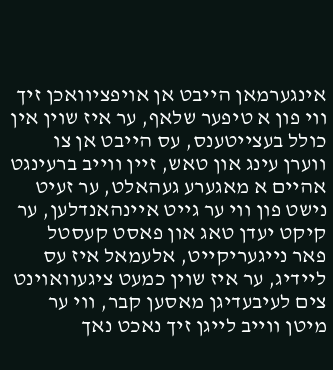אינגערמאן הייבט אן אויפציוואכן זיך ווי פון א טיפער שלאף, ער איז שוין אין כולל בעצייטענס, עס הייבט אן צו ווערן עינג און טאש, זיין ווייב ברעינגט אהיים א מאגערע געהאלט, ער זעיט נישט פון ווי ער גייט איינהאנדלען, ער קיקט יעדן טאג און פאסט קעסטל פאר נייגעריקייט, אלעמאל איז עס ליידיג, ער איז שוין כמעט ציגעוואוינט צים לעיבעדיגן מאסען קבר, ווי ער מיטן ווייב לייגן זיך נאכט נאך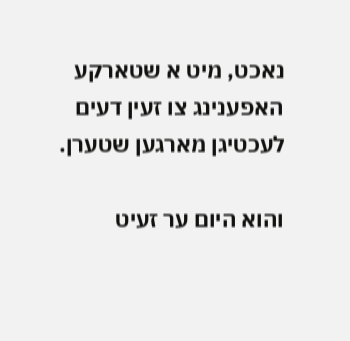נאכט, מיט א שטארקע האפענינג צו זעין דעים לעכטיגן מארגען שטערן.

והוא היום ער זעיט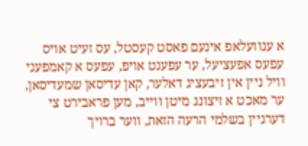א ענוועלאפ אינעם פאסט קעסטל, עס זעיט אויס עפעס אפעציעל, ער עפענט אויפ, עפעס א קאמפעני וויל ניין אין זיבעציג דאלער, קאן עדיסאן שמעדיסאן, ער מאכט א זיצונג מיטן ווייב, מען פראבירט צי דערגיין בשלמי הרעה הזאת, ווער ברויך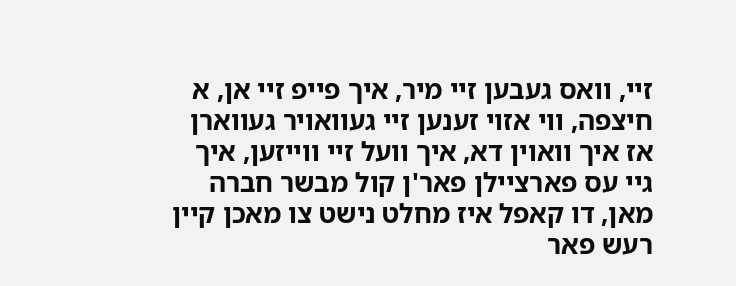זיי, וואס געבען זיי מיר, איך פייפ זיי אן, א חיצפה, ווי אזוי זענען זיי געוואויר געווארן אז איך וואוין דא, איך וועל זיי ווייזען, איך גיי עס פארציילן פאר'ן קול מבשר חברה מאן, דו קאפל איז מחלט נישט צו מאכן קיין רעש פאר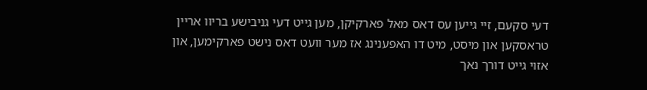דעי סקעם, זיי גייען עס דאס מאל פארקיקן, מען גייט דעי גניבישע בריוו אריין טראסקען און מיסט, מיט דו האפענינג אז מער וועט דאס נישט פארקימען, און אזוי גייט דורך נאך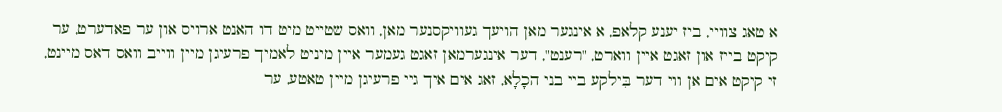א טאג צוויי, ביז יענע קלאפ, א אינגער מאן הויעך געוויקסנער מאן, וואס שטייט מיט דו האנט ארויס און ער פאדערט, ער קיקט בייז און זאגט איין ווארט, "רענט", דער אינגערמאן זאגט געמער איין מיניט לאמיך פרעיגן מיין ווייב וואס דאס מיינט, זי קיקט אים אן ווי דער בִּילקע ביי בני הכָלָא, זאג אים איך גיי פרעיגן מיין טאטע, ער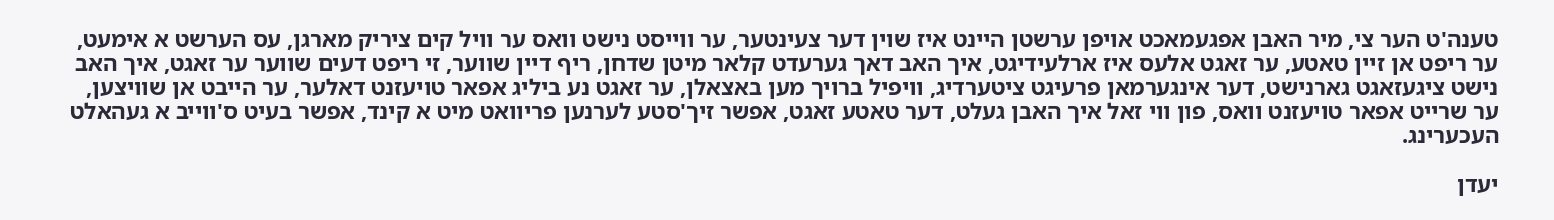טענה'ט הער צי, מיר האבן אפגעמאכט אויפן ערשטן היינט איז שוין דער צעינטער, ער ווייסט נישט וואס ער וויל קים ציריק מארגן, עס הערשט א אימעט, ער ריפט אן זיין טאטע, ער זאגט אלעס איז ארלעידיגט, איך האב דאך גערעדט קלאר מיטן שדחן, ריף דיין שווער, זי ריפט דעים שווער ער זאגט, איך האב נישט ציגעזאגט גארנישט, דער אינגערמאן פרעיגט ציטערדיג, וויפיל ברויך מען באצאלן, ער זאגט נע ביליג אפאר טויעזנט דאלער, ער הייבט אן שוויצען, ער שרייט אפאר טויעזנט וואס, פון ווי זאל איך האבן געלט, דער טאטע זאגט, אפשר זיך'סטע לערנען פריוואט מיט א קינד, אפשר בעיט ס'ווייב א געהאלט העכערינג.

יעדן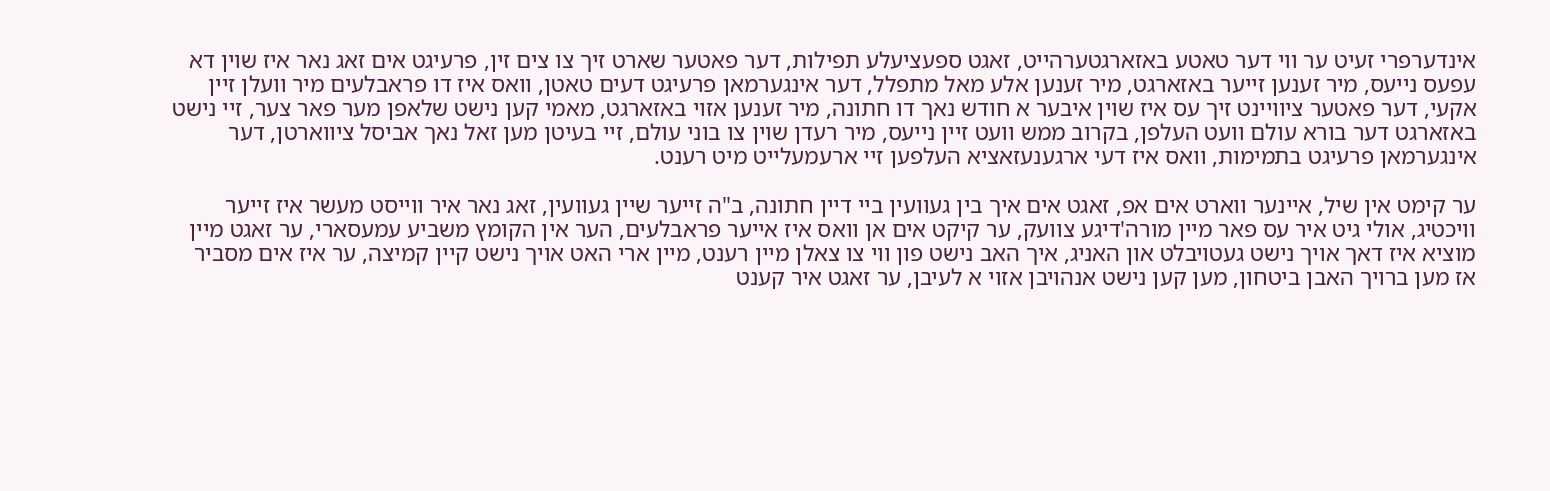אינדערפרי זעיט ער ווי דער טאטע באזארגטערהייט, זאגט ספעציעלע תפילות, דער פאטער שארט זיך צו צים זין, פרעיגט אים זאג נאר איז שוין דא עפעס נייעס, מיר זענען זייער באזארגט, מיר זענען אלע מאל מתפלל, דער אינגערמאן פרעיגט דעים טאטן, וואס איז דו פראבלעים מיר וועלן זיין אקעי, דער פאטער ציוויינט זיך עס איז שוין איבער א חודש נאך דו חתונה, מיר זענען אזוי באזארגט, מאמי קען נישט שלאפן מער פאר צער, זיי נישט באזארגט דער בורא עולם וועט העלפן, בקרוב ממש וועט זיין נייעס, מיר רעדן שוין צו בוני עולם, זיי בעיטן מען זאל נאך אביסל ציווארטן, דער אינגערמאן פרעיגט בתמימות, וואס איז דעי ארגענעזאציא העלפען זיי ארעמעלייט מיט רענט.

ער קימט אין שיל, איינער ווארט אים אפ, זאגט אים איך בין געוועין ביי דיין חתונה, ב"ה זייער שיין געוועין, זאג נאר איר ווייסט מעשר איז זייער וויכטיג, אולי גיט איר עס פאר מיין מורה'דיגע צוועק, ער קיקט אים אן וואס איז אייער פראבלעים, הער אין הקומץ משביע עמעסארי, ער זאגט מיין מוציא איז דאך אויך נישט געטויבלט און האניג, איך האב נישט פון ווי צו צאלן מיין רענט, מיין ארי האט אויך נישט קיין קמיצה, ער איז אים מסביר אז מען ברויך האבן ביטחון, מען קען נישט אנהויבן אזוי א לעיבן, ער זאגט איר קענט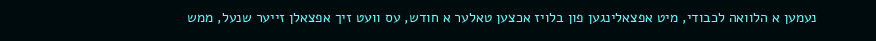נעמען א הלוואה לכבודי, מיט אפצאלינגען פון בלויז אכצען טאלער א חודש, עס וועט זיך אפצאלן זייער שנעל, ממש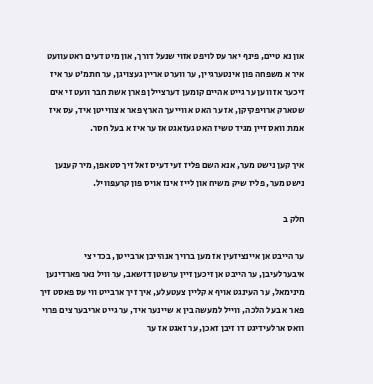און נא טיים, פינף יאר עס לויפט אזוי שנעל דורך, און מיט דעים ראטעוועט איר א משפחה פון אינטערגיין, ער ווערט אריין געצויגן, ער חתמ'ט ער איז זיכער אז ווען ער גייט אהיים קומען דערציילן פארן אשת חבר וועט זי אים שטארק ארויפקיקן, אז ער האט א ווייעך הארץ פאר א צווייטן איד, עס איז אמת וואס זיין מגיד טשיז האט געזאגט אז ער איז א בעל חסר.

איך קען נישט מער, אנא השם פליז זעי דעיס זאל זיך סטאפן, מיר קענען נישט מער, פליז שיק משיח און לייז אינז אויס פון קרעפּוויל.

חלק ב

ער הייבט אן איינציזעין אז מען ברויך אנהייבן ארבייטן, בכדי צי איבערלעיבן, ער הייבט אן זיכען זיין ערשטן דזשאב, ער וויל נאר פארדינען מינימאל, ער העינגט אויף א קליין צעטעלע, איך זיך ארבייט ווי עס פאסט זיך פאר א בעל הלכה, ווייל למעשה בין א שיינער איד, ער גייט אריבער צים פרוי וואס ארלעידיגט דו זיבן זאכן, ער זאגט אז ער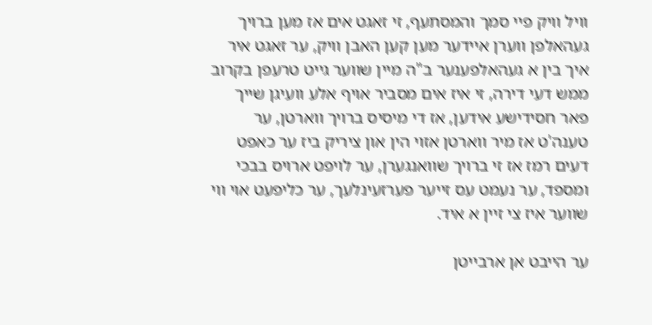וויל וויק פיי סמך והמסתעף, זי זאגט אים אז מען ברויך געהאלפן ווערן איידער מען קען האבן וויק, ער זאגט איר איך בין א געהאלפענער ב"ה מיין שווער גייט טרעפן בקרוב ממש דעי דירה, זי איז אים מסביר אויף אלע וועיגן שייך פאר חסידישע אידען, אז די מיסיס ברויך ווארטן, ער טענה'ט אז מיר ווארטן אזוי הין און ציריק ביז ער כאפט דעים רמז אז זי ברויך שוואנגערן, ער לויפט ארויס בבכי ומספד, ער נעמט עס זייער פערזעינלעך, ער כליפעט אוי ווי שווער איז צי זיין א איד.

ער הייבט אן ארבייטן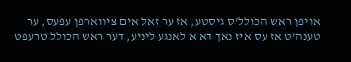אויפן ראש הכולל'ס גיסטע, אז ער זאל אים ציווארפן עפעס, ער טענה'ט אז עס איז נאך דא א לאנגע ליניע, דער ראש הכולל טרעפט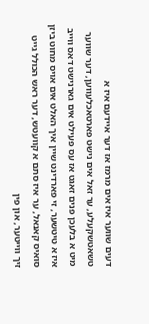דעים שווער איז אים מרמז אז דער איידעם איז א טשאטשקעלע, ער זאל אים נישט פארטאכלעווען, דער שווער מיט א בלעכן פנים זאגט אז עס פעילט אים גארנישט דאס ווייב איז א טיטשער, זי פארדינט שיין איך האלט אים אויס מחוט ביזן סואיס קאנאל, ער איז סתם א קוועטש, דער ראש הכולל גייט זיך ווייטער, און פין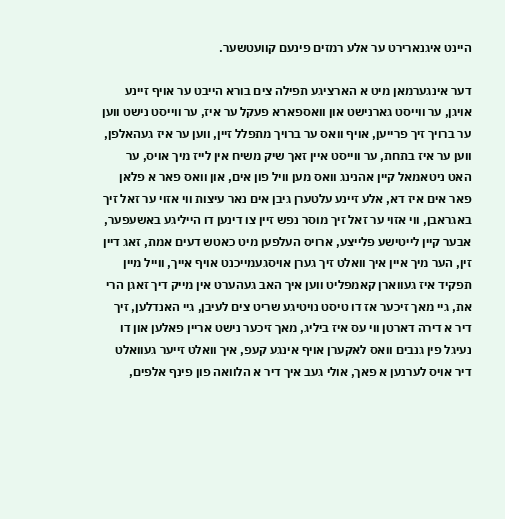היינט איגנארירט ער אלע רמזים פינעם קוועטשער.

דער אינגערמאן מיט א הארציגע תפילה צים בורא הייבט ער אויף זיינע אויגן, ער ווייסט גארנישט און וואספארא פעקל ער איז, ער ווייסט נישט ווען ער ברויך זיך פרייען, אויף וואס ער ברויך מתפלל זיין, ווען ער איז געהאלפן, ווען ער איז בתחת, ער ווייסט איין זאך שיק משיח אין לייז מיך אויס, ער האט ניטאמאל קיין אהנינג וואס מען וויל פון אים, און וואס פאר א פלאן פאר אים איז דא, אלע זיינע עלטערן גיבן אים נאר עיצות ווי אזוי ער זאל זיך באגראבן, ווי אזוי ער זאל זיך מוסר נפש זיין צו דינען דו הייליגע באשעפער, אבער קיין לייטישע פלייצע, ארויס העלפען מיט כאטש דעים אמת, זאג דיין זין, הער מיך איין איך וואלט זיך גערן אויסגעמייכנט אויף אייך, ווייל מיין תפקיד איז געווארן קאמפליט ווען איך האב געהערט אין מייק דיך זאגן הרי את, גיי מאך זיכער אז דו טיסט נויטיגע שריט צים לעיבן, גיי האנדלען, זיך דיר א דירה דארטן ווי עס איז ביליג, מאך זיכער נישט אריין פאלען און דו נעיגל פין גנבים וואס לאקערן אויף אינגע קעפ, איך וואלט זייער געוואלט דיר אויס לערנען א פאך, אולי געב איך דיר א הלוואה פון פינף אלפים,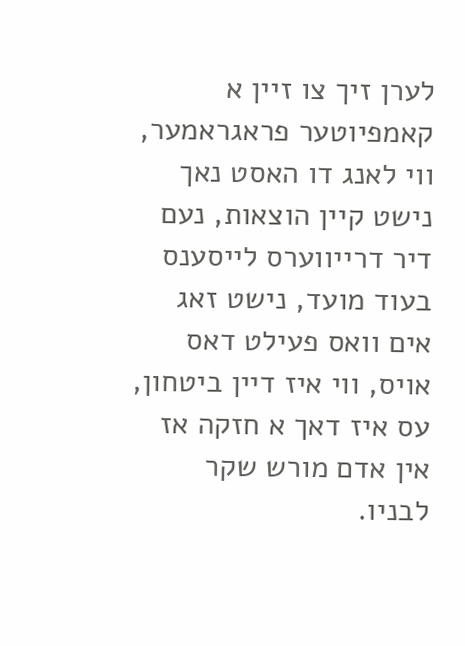לערן זיך צו זיין א קאמפיוטער פראגראמער, ווי לאנג דו האסט נאך נישט קיין הוצאות, נעם דיר דרייווערס לייסענס בעוד מועד, נישט זאג אים וואס פעילט דאס אויס, ווי איז דיין ביטחון, עס איז דאך א חזקה אז אין אדם מורש שקר לבניו.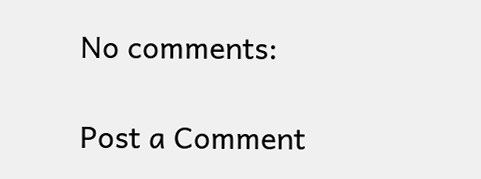No comments:

Post a Comment